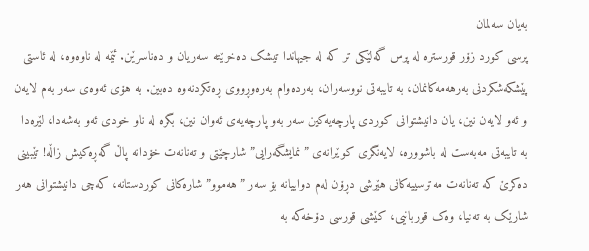بەیان سەلمان
پرسی کورد زۆر قورسترە لە پرس گەلێکی تر کە لە جیهاندا تیشک دەخرێتە سەریان و دەناسرێن. ئێمە لە ناوەوە، لە ئاستی پێشکەشکردنی بەرهەمەکانمان، بە تایبەتی نووسەران، بەردەوام بەرەوڕووی ڕەتکردنەوە دەبین. بە هۆی ئەوەی سەر بەم لایەن و ئەو لایەن نین، یان دانیشتوانی کوردی پارچەیەکین سەر بەو پارچەیەی ئەوان نین، بگرە لە ناو خودی ئەو بەشەدا، لێرەدا بە تایبەتی مەبەست لە باشوورە، لایەنگری کوێرانەی ”نمایشگەرایی” شارچێتی و تەنانەت خۆدانە پاڵ گەڕەکیش زاڵە! تێبینی دەکرێ کە تەنانەت مەترسییەکانی هێرشی دڕۆن لەم دواییانە بۆ سەر ”هەموو” شارەکانی کوردستانە، کەچی دانیشتوانی هەر شارێک بە تەنیا، وەک قوربانیی، کێشی قورسی دۆخەکە بە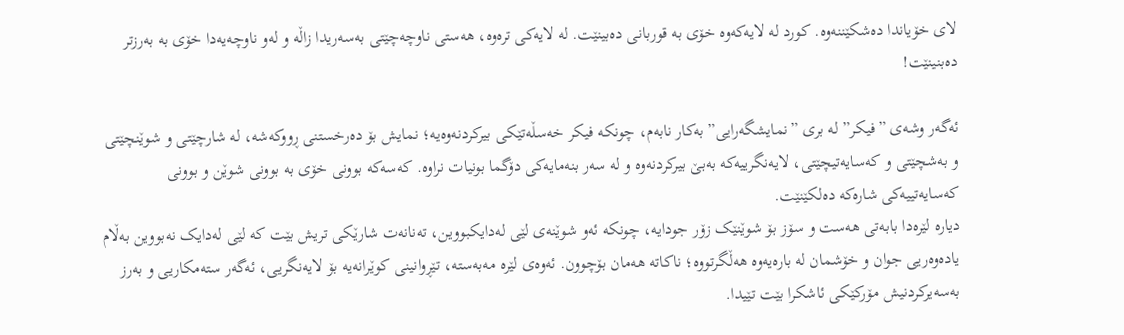لای خۆیاندا دەشکێننەوە. کورد لە لایەکەوە خۆی بە قوربانی دەبینێت. لە لایەکی ترەوە، هەستی ناوچەچێتی بەسەریدا زاڵە و لەو ناوچەیەدا خۆی بە بەرزتر دەبنینێت!

ئەگەر وشەی ”فیکر” لە بری ”نمایشگەرایی” بەکار نابەم، چونکە فیکر خەسڵەتێکی بیرکردنەوەیە؛ نمایش بۆ دەرخستنی ڕووکەشە، لە شارچێتی و شوێنچێتی و بەشچێتی و کەسایەتیچێتی، لایەنگرییەکە بەبێ بیرکردنەوە و لە سەر بنەمایەکی دۆگما بونیات نراوە. کەسەکە بوونی خۆی بە بوونی شوێن و بوونی کەسایەتییەکی شارەکە دەلکێنێت.
دیارە لێرەدا بابەتی هەست و سۆز بۆ شوێنێک زۆر جودایە، چونکە ئەو شوێنەی لێی لەدایکبووین، تەنانەت شارێکی تریش بێت کە لێی لەدایک نەبووین بەڵام یادەوەریی جوان و خۆشمان لە بارەیەوە هەڵگرتووە؛ ناکاتە هەمان بۆچوون. ئەوەی لێرە مەبەستە، تێڕوانینی کوێرانەیە بۆ لایەنگریی، ئەگەر ستەمکاریی و بەرز بەسەیرکردنیش مۆرکێکی ئاشکرا بێت تێیدا.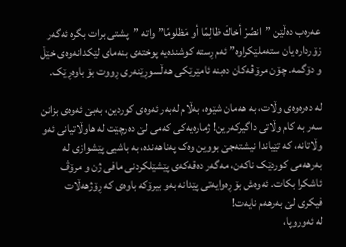عەرەب دەڵێن ”انصُرْ أخاكَ ظالِمًا أو مَظلومًا” واتە ”پشتی برات بگرە ئەگەر زۆردارە یان ستەملێکراوە” ئەم ڕستە کوشندەیە پوختەی بنەمای لێکدانەوەی خێڵ و دۆگمە. چۆن مرۆڤەکان دەبنە ئامێرێکی هەڵسوڕێنەری ڕووت بۆ باوەڕێک.

لە دەرەوەی وڵات، بە هەمان شێوە، بەڵام لەبەر ئەوەی کوردین، بەبێ ئەوەی بزانن سەر بە کام وڵاتی داگیرکەرین! ژمارەیەکی کەمی لێ دەرچێت لە هاوڵاتیانی ئەو وڵاتانە، کە تێیاندا نیشتەجێ بووین وەک پەناهەندە، بە باشیی پێشوازی لە بەرهەمی کوردێک ناکەن، مەگەر دەقەکەی پێشێلکردنی مافی ژن و مرۆڤ ئاشکرا بکات. ئەوەش بۆ ڕەوایەتی پێدانە بەو بیرۆکە باوەی کە ڕۆژهەڵات فیکری لێ بەرهەم نایەت!
لە ئەوروپا،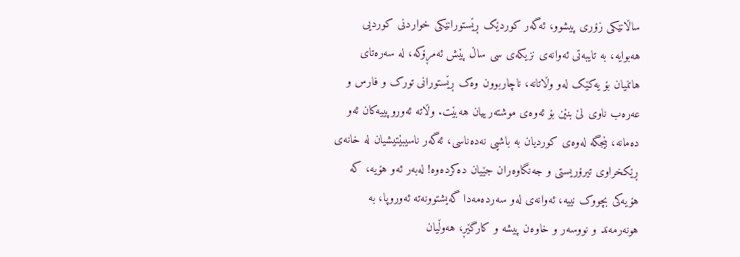ساڵانێکی زۆری پیشوو، ئەگەر کوردێک ڕێستورانێکی خواردنی کوردیی هەبوایە، بە تایبەتی ئەوانەی نزیکەی سی ساڵ پێش ئەمڕۆکە، لە سەرەتای هاتنیان بۆ یەکێک لەو وڵاتانە، ناچاربوون وەک ڕێستورانی تورک و فارس و عەرەب ناوی لێ بنێن بۆ ئەوەی موشتەرییان هەبێت. وڵاتە ئەوروپییەکان ئەو دەمانە، بێجگە لەوەی کوردیان بە باشیی نەدەناسی، ئەگەر ناسیبێتیشیان لە خانەی ڕێکخراوی تیرۆریستی و جەنگاوەران جێیان دەکردەوە! لەبەر ئەو هۆیە، کە هۆیەکی بچووک نییە، ئەوانەی لەو سەردەمەدا گەیشتوونەتە ئەوروپا، بە هونەرمەند و نووسەر و خاوەن پیشە و کارگێڕ، هەوڵیان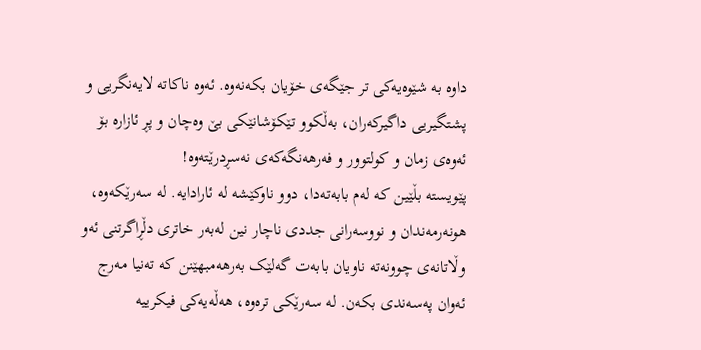داوە بە شێوەیەکی تر جێگەی خۆیان بکەنەوە. ئەوە ناکاتە لایەنگریی و پشتگیریی داگیرکەران، بەڵکوو تێکۆشانێکی بێ وەچان و پڕ ئازارە بۆ ئەوەی زمان و کولتوور و فەرهەنگەکەی نەسڕدرێتەوە!
پێویستە بڵێین کە لەم بابەتەدا، دوو ناوکێشە لە ئارادایە. لە سەرێکەوە، هونەرمەندان و نووسەرانی جددی ناچار نین لەبەر خاتری دڵڕاگرتنی ئەو وڵاتانەی چوونەتە ناویان بابەت گەلێک بەرهەمبهێنن کە تەنیا مەرج ئەوان پەسەندی بکەن. لە سەرێکی ترەوە، هەڵەیەکی فیکرییە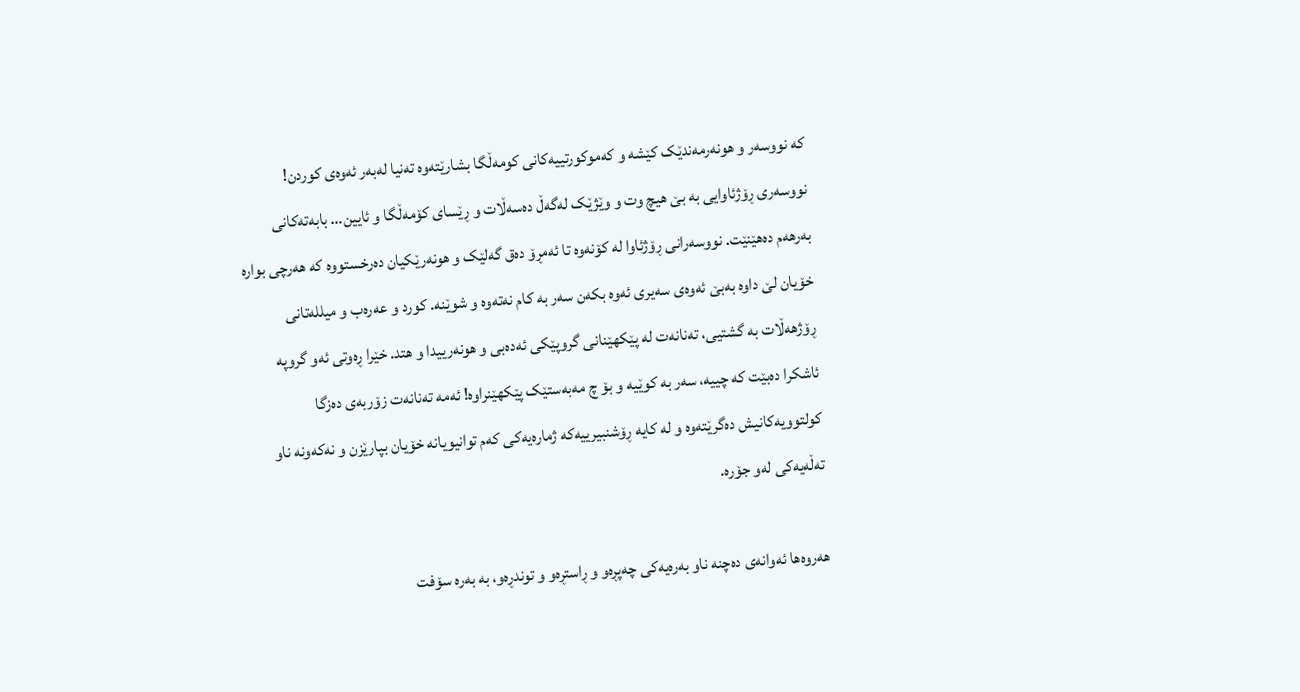کە نووسەر و هونەرمەندێک کێشە و کەموکورتییەکانی کومەڵگا بشارێتەوە تەنیا لەبەر ئەوەی کوردن! نووسەری ڕۆژئاوایی بە بێ هیچ وت و وێژێک لەگەڵ دەسەڵات و ڕێسای کۆمەڵگا و ئایین… بابەتەکانی بەرهەم دەهێنێت. نووسەرانی ڕۆژئاوا لە کۆنەوە تا ئەمڕۆ دەق گەلێک و هونەرێکیان دەرخستووە کە هەرچی بوارە خۆیان لێ داوە بەبێ ئەوەی سەیری ئەوە بکەن سەر بە کام نەتەوە و شوێنە. کورد و عەرەب و میللەتانی ڕۆژهەڵات بە گشتیی، تەنانەت لە پێکهێنانی گروپێکی ئەدەبی و هونەرییدا و هتد. خێرا ڕەوتی ئەو گروپە ئاشکرا دەبێت کە چییە، سەر بە کوێیە و بۆ چ مەبەستێک پێکهێنراوە! ئەمە تەنانەت زۆربەی دەزگا کولتوویەکانیش دەگرێتەوە و لە کایە ڕۆشنبیرییەکە ژمارەیەکی کەم توانیویانە خۆیان بپارێزن و نەکەونە ناو تەڵەیەکی لەو جۆرە.

هەروەها ئەوانەی دەچنە ناو بەرەیەکی چەپڕەو و ڕاستڕەو و توندڕەو، بە بەرە سۆفت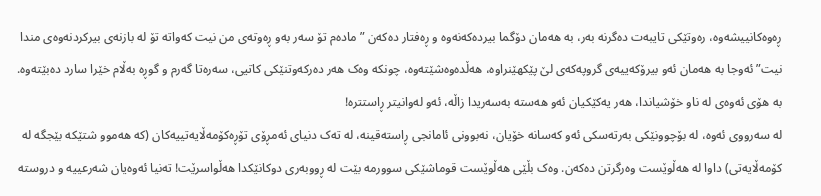ڕەوەکانییشەوە، رەوتێکی تایبەت دەگرنە بەر، بە هەمان دۆگما بیردەکەنەوە و ڕەفتار دەکەن ”مادەم تۆ سەر بەو ڕەوتەی من نیت کەواتە تۆ لە بازنەی بیرکردنەوەی مندا نیت” ئەوجا بە هەمان ئەو بیرۆکەییەی گروپەکەی لێ پێکهێنراوە، هەڵدەوەشێتەوە، چونکە وەک هەر دەرکەوتنێکی کاتیی، سەرەتا گەرم و گوڕە بەڵام خێرا سارد دەبێتەوە. بە هۆی ئەوەی لە ناو خۆشیاندا، هەر یەکێکیان ئەو هەستە بەسەریدا زاڵە، ئەو لەوانیتر ڕاستترە!
لە سەرووی ئەوە، لە بۆچوونێکی بەرتەسکی ئەو کەسانە خۆیان، نەبوونی ئامانجی ڕاستەقینە، لە تەک دنیای ئەمڕۆی تۆڕەکۆمەڵایەتییەکان (کە هەموو شتێکە بێجگە لە کۆمەڵایەتی) داوا لە هەڵوێست وەرگرتن دەکەن. وەک بڵێی هەڵوێست قوماشێکی سوورمە بێت لە ڕووبەری دوکانێکدا هەڵواسرێت! تەنیا ئەوەیان شەرعییە و دروستە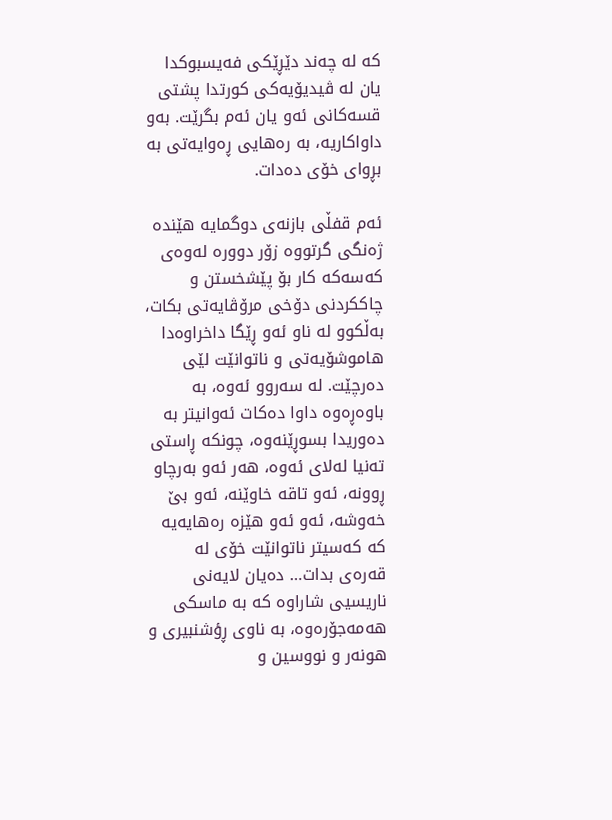کە لە چەند دێڕێکی فەیسبوکدا یان لە ڤیدیۆیەکی کورتدا پشتی قسەکانی ئەو یان ئەم بگرێت. بەو داواکاریە، بە رەهایی ڕەوایەتی بە بڕوای خۆی دەدات.

ئەم قفڵی بازنەی دوگمایە هێندە ژەنگی گرتووە زۆر دوورە لەوەی کەسەکە کار بۆ پێشخستن و چاککردنی دۆخی مرۆڤایەتی بکات، بەڵکوو لە ناو ئەو ڕێگا داخراوەدا هاموشۆیەتی و ناتوانێت لێی دەرچێت. لە سەروو ئەوە، بە باوەڕەوە داوا دەکات ئەوانیتر بە دەوریدا بسوڕێنەوە، چونکە ڕاستی تەنیا لەلای ئەوە، هەر ئەو بەرچاو ڕوونە، ئەو تاقە خاوێنە، ئەو بێ خەوشە، ئەو ئەو هێزە رەهایەیە کە کەسیتر ناتوانێت خۆی لە قەرەی بدات… دەیان لایەنی ناریسیی شاراوە کە بە ماسکی هەمەجۆرەوە، بە ناوی ڕؤشنبیری و هونەر و نووسین و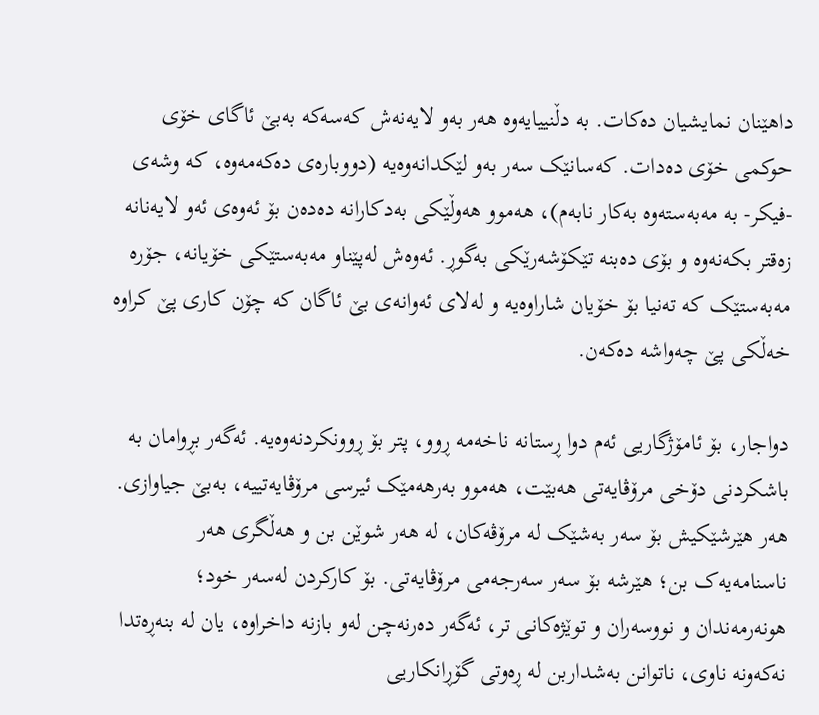داهێنان نمایشیان دەکات. بە دڵنییایەوە هەر بەو لایەنەش کەسەکە بەبێ ئاگای خۆی حوکمی خۆی دەدات. کەسانێک سەر بەو لێکدانەوەیە (دووبارەی دەکەمەوە، کە وشەی -فیکر- بە مەبەستەوە بەکار نابەم)، هەموو هەوڵێکی بەدکارانە دەدەن بۆ ئەوەی ئەو لایەنانە زەقتر بکەنەوە و بۆی دەبنە تێکۆشەرێکی بەگوڕ. ئەوەش لەپێناو مەبەستێکی خۆیانە، جۆرە مەبەستێک کە تەنیا بۆ خۆیان شاراوەیە و لەلای ئەوانەی بێ ئاگان کە چۆن کاری پێ کراوە خەڵکی پێ چەواشە دەکەن.

دواجار، بۆ ئامۆژگاریی ئەم دوا ڕستانە ناخەمە ڕوو، پتر بۆ ڕوونکردنەوەیە. ئەگەر بڕوامان بە باشکردنی دۆخی مرۆڤایەتی هەبێت، هەموو بەرهەمێک ئیرسی مرۆڤایەتییە، بەبێ جیاوازی. هەر هێرشێکیش بۆ سەر بەشێک لە مرۆڤەکان، لە هەر شوێن بن و هەڵگری هەر ناسنامەیەک بن؛ هێرشە بۆ سەر سەرجەمی مرۆڤایەتی. بۆ کارکردن لەسەر خود؛ هونەرمەندان و نووسەران و توێژەکانی تر، ئەگەر دەرنەچن لەو بازنە داخراوە، یان لە بنەڕەتدا نەکەونە ناوی، ناتوانن بەشداربن لە ڕەوتی گۆڕانکاریی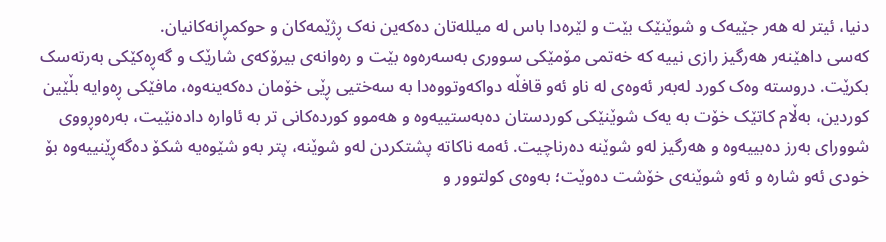دنیا، ئیتر لە هەر جێیەک و شوێنێک بێت و لێرەدا باس لە میللەتان دەکەین نەک ڕژێمەکان و حوکمڕانەکانیان.
کەسی داهێنەر هەرگیز رازی نییە کە خەتمی مۆمێکی سووری بەسەرەوە بێت و رەوانەی بیرۆکەی شارێک و گەڕەکێکی بەرتەسک بکرێت. دروستە وەک کورد لەبەر ئەوەی لە ناو ئەو قافڵە دواکەوتووەدا بە سەختیی ڕێی خۆمان دەکەینەوە، مافێکی ڕەوایە بڵێین کوردین، بەڵام کاتێک خۆت بە یەک شوێنێکی کوردستان دەبەستییەوە و هەموو کوردەکانی تر بە ئاوارە دادەنێیت، بەرەوڕووی شوورای بەرز دەبییەوە و هەرگیز لەو شوێنە دەرناچیت. ئەمە ناکاتە پشتکردن لەو شوێنە، پتر بەو شێوەیە شکۆ دەگەڕێنییەوە بۆ خودی ئەو شارە و ئەو شوێنەی خۆشت دەوێت؛ بەوەی کولتوور و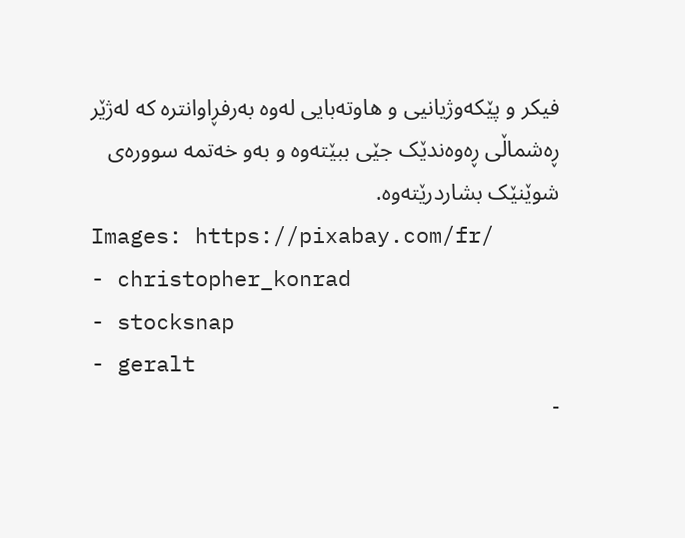فیکر و پێکەوژیانیی و هاوتەبایی لەوە بەرفڕاوانترە کە لەژێر ڕەشماڵی ڕەوەندێک جێی ببێتەوە و بەو خەتمە سوورەی شوێنێک بشاردرێتەوە.
Images: https://pixabay.com/fr/
- christopher_konrad
- stocksnap
- geralt
-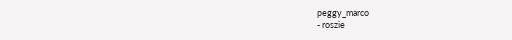peggy_marco
- roszie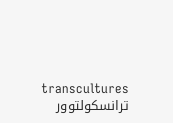transcultures ترانسكولتوور